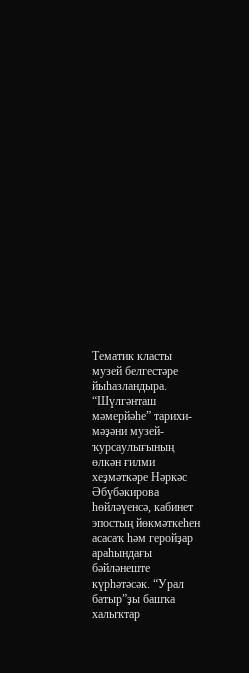Тематик класты музей белгестәре йыһазландыра. “Шүлгәнташ мәмерйәһе” тарихи-мәҙәни музей-ҡурсаулығының өлкән ғилми хеҙмәткәре Нәркәс Әбүбәкирова һөйләүенсә, кабинет эпостың йөкмәткеһен асасаҡ һәм геройҙар араһындағы бәйләнеште күрһәтәсәк. “Урал батыр”ҙы башҡа халыҡтар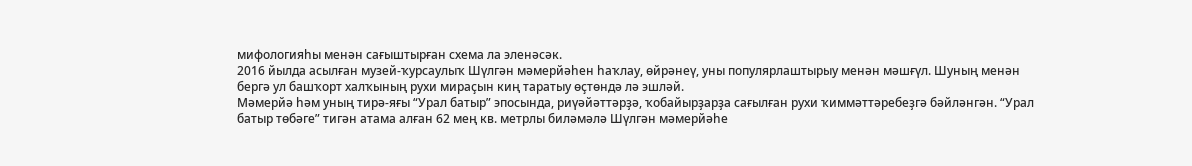мифологияһы менән сағыштырған схема ла эленәсәк.
2016 йылда асылған музей-ҡурсаулыҡ Шүлгән мәмерйәһен һаҡлау, өйрәнеү, уны популярлаштырыу менән мәшғүл. Шуның менән бергә ул башҡорт халҡының рухи мираҫын киң таратыу өҫтөндә лә эшләй.
Мәмерйә һәм уның тирә-яғы “Урал батыр” эпосында, риүәйәттәрҙә, ҡобайырҙарҙа сағылған рухи ҡиммәттәребеҙгә бәйләнгән. “Урал батыр төбәге” тигән атама алған 62 мең кв. метрлы биләмәлә Шүлгән мәмерйәһе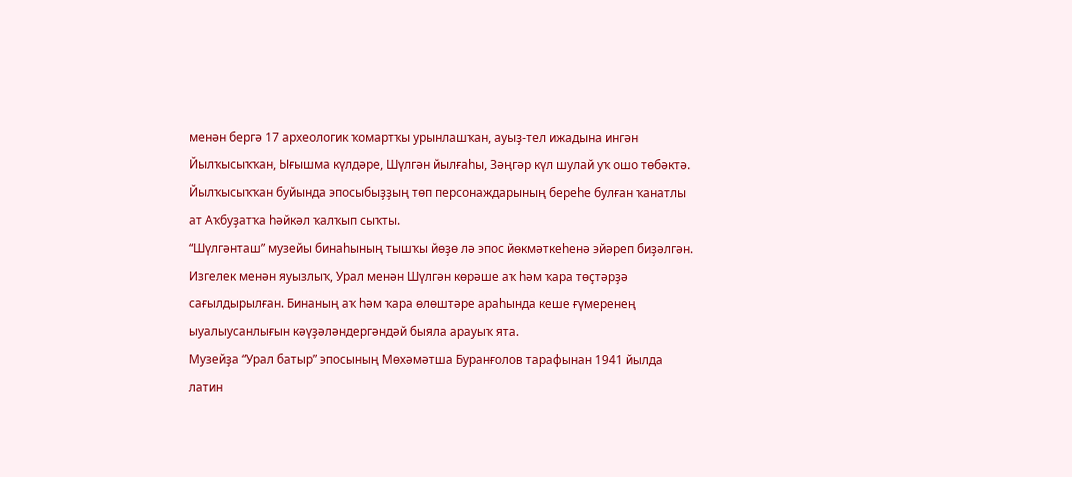менән бергә 17 археологик ҡомартҡы урынлашҡан, ауыҙ-тел ижадына ингән Йылҡысыҡҡан, Ығышма күлдәре, Шүлгән йылғаһы, Зәңгәр күл шулай уҡ ошо төбәктә. Йылҡысыҡҡан буйында эпосыбыҙҙың төп персонаждарының береһе булған ҡанатлы ат Аҡбуҙатҡа һәйкәл ҡалҡып сыҡты.
“Шүлгәнташ” музейы бинаһының тышҡы йөҙө лә эпос йөкмәткеһенә эйәреп биҙәлгән. Изгелек менән яуызлыҡ, Урал менән Шүлгән көрәше аҡ һәм ҡара төҫтәрҙә сағылдырылған. Бинаның аҡ һәм ҡара өлөштәре араһында кеше ғүмеренең ыуалыусанлығын кәүҙәләндергәндәй быяла арауыҡ ята.
Музейҙа “Урал батыр” эпосының Мөхәмәтша Буранғолов тарафынан 1941 йылда латин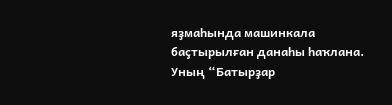яҙмаһында машинкала баҫтырылған данаһы һаҡлана. Уның “Батырҙар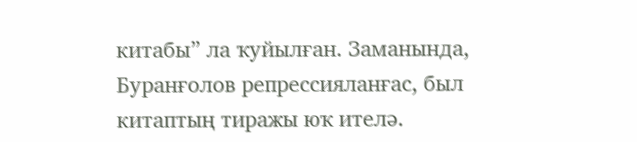китабы” ла ҡуйылған. Заманында, Буранғолов репрессияланғас, был китаптың тиражы юҡ ителә.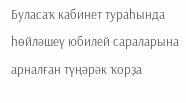Буласаҡ кабинет тураһында һөйләшеү юбилей сараларына арналған түңәрәк ҡорҙа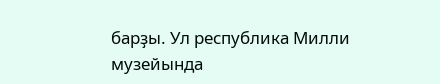барҙы. Ул республика Милли музейында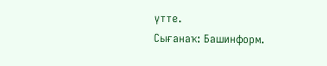үтте.
Сығанаҡ: Башинформ.